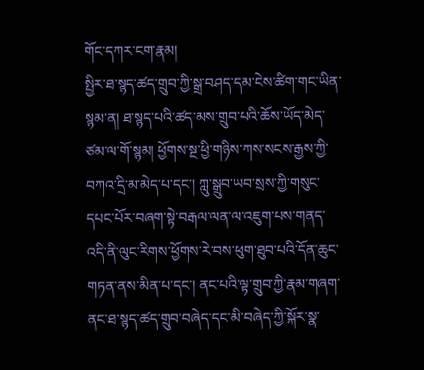གོང་དཀར་ངག་རྣམ།
སྤྱིར་ཐ་སྙད་ཚད་གྲུབ་ཀྱི་སྒྲ་བཤད་དམ་ངེས་ཚིག་གང་ཡིན་སྙམ་ན། ཐ་སྙད་པའི་ཚད་མས་གྲུབ་པའི་ཆོས་ཡོད་མེད་ཙམ་ལ་གོ་སྙམ། ཕྱོགས་སྔ་ཕྱི་གཉིས་ཀས་སངས་རྒྱས་ཀྱི་བཀའ་དྲི་མ་མེད་པ་དང་། ཀླུ་སྒྲུབ་ཡབ་སྲས་ཀྱི་གསུང་དཔང་པོར་བཞག་སྟེ་བརྒལ་ལན་ལ་འཇུག་པས་གནད་འདི་ནི་ལུང་རིགས་ཕྱོགས་རེ་བས་ཕུག་ཐུབ་པའི་དོན་ཆུང་གཏན་ནས་མིན་པ་དང་། ནང་པའི་ལྟ་གྲུབ་ཀྱི་རྣམ་གཞག་ནང་ཐ་སྙད་ཚད་གྲུབ་བཞེད་དང་མི་བཞེད་ཀྱི་སྐོར་སྣ་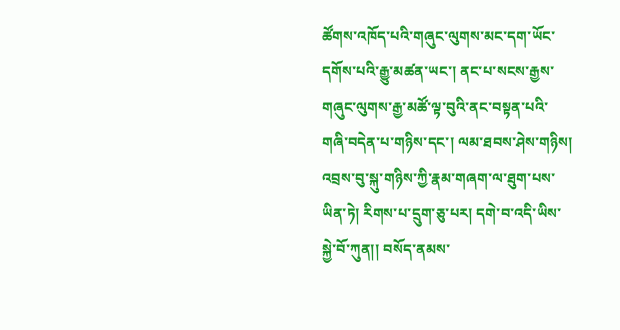ཚོགས་འཁོད་པའི་གཞུང་ལུགས་མང་དག་ཡོང་དགོས་པའི་རྒྱུ་མཚན་ཡང་། ནང་པ་སངས་རྒྱས་གཞུང་ལུགས་རྒྱ་མཚོ་ལྟ་བུའི་ནང་བསྟན་པའི་གཞི་བདེན་པ་གཉིས་དང་། ལམ་ཐབས་ཤེས་གཉིས། འབྲས་བུ་སྐུ་གཉིས་ཀྱི་རྣམ་གཞག་ལ་ཐུག་པས་ཡིན་ཏེ། རིགས་པ་དྲུག་ཅུ་པར། དགེ་བ་འདི་ཡིས་སྐྱེ་བོ་ཀུན།། བསོད་ནམས་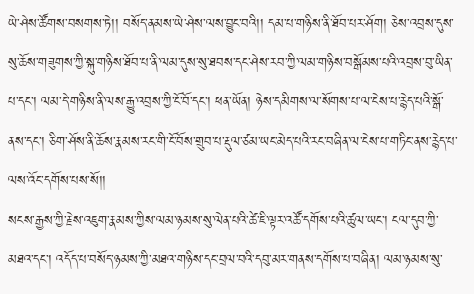ཡེ་ཤེས་ཚོགས་བསགས་ཏེ།། བསོད་ནམས་ཡེ་ཤེས་ལས་བྱུང་བའི།། དམ་པ་གཉིས་ནི་ཐོབ་པར་ཤོག། ཅེས་འབྲས་དུས་སུ་ཆོས་གཟུགས་ཀྱི་སྐུ་གཉིས་ཐོབ་པ་ནི་ལམ་དུས་སུ་ཐབས་དང་ཤེས་རབ་ཀྱི་ལམ་གཉིས་བསྒོམས་པའི་འབྲས་བུ་ཡིན་པ་དང་། ལམ་དེ་གཉིས་ནི་ལས་རྒྱུ་འབྲས་ཀྱི་ངོ་བོ་དང་། ཕན་ཡོན། ཉེས་དམིགས་ལ་སོགས་པ་ལ་ངེས་པ་རྙེད་པའི་སྒོ་ནས་དང་། ཅིག་ཤོས་ནི་ཆོས་རྣམས་རང་གི་ངོ་བོས་གྲུབ་པ་རྡུལ་ཙམ་ཡང་མེད་པའི་རང་བཞིན་ལ་ངེས་པ་གཏིང་ནས་རྙེད་པ་ལས་འོང་དགོས་པས་སོ།།
སངས་རྒྱས་ཀྱི་རྗེས་འཇུག་རྣམས་ཀྱིས་ལམ་ཉམས་སུ་ལེན་པའི་ཚེ་ཇི་ལྟར་འཚོ་དགོས་པའི་ཚུལ་ཡང་། ངལ་དུབ་ཀྱི་མཐའ་དང་། འདོད་པ་བསོད་ཉམས་ཀྱི་མཐའ་གཉིས་དང་བྲལ་བའི་དབུ་མར་གནས་དགོས་པ་བཞིན། ལམ་ཉམས་སུ་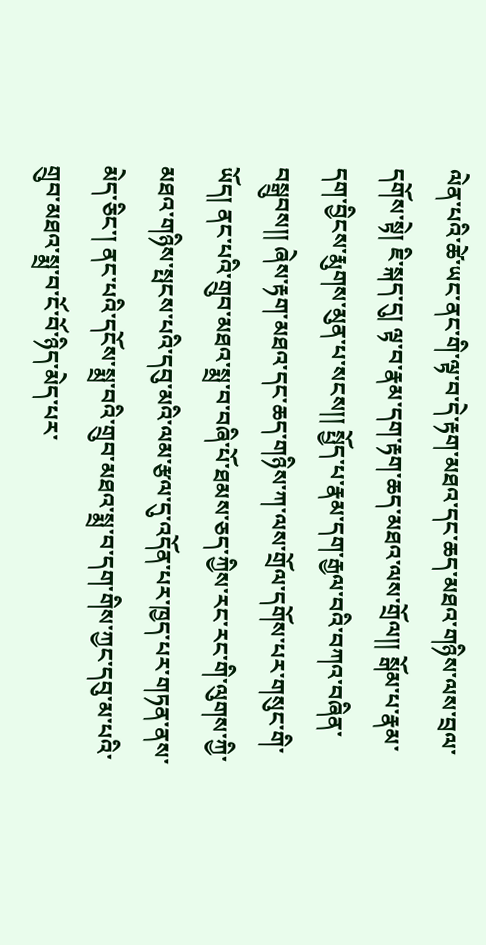ལེན་པའི་ཚེ་ཡང་ནང་གི་ལྟ་བ་དེ་རྟག་མཐའ་དང་ཆད་མཐའ་གཉིས་ལས་བྲལ་དགོས་སྟེ། ཇི་སྐད་དུ། ལྟ་བ་རྣམ་དག་རྟག་ཆད་མཐའ་ལས་གྲོལ།། སྒོམ་པ་རྣམ་དག་བྱིངས་རྨུགས་མུན་པ་སངས།། སྤྱོད་པ་རྣམ་དག་རྒྱལ་བའི་བཀའ་བཞིན་བསྒྲུབས།། ཞེས་རྟག་མཐའ་དང་ཆད་གཉིས་ཀ་ལས་གྲོལ་དགོས་པར་གསུང་གི་ཡོད། ནང་པའི་གྲུབ་མཐའ་སྨྲ་བ་བཞི་པོ་ཐམས་ཅད་ཀྱིས་རང་རང་གི་ལུགས་ཀྱི་མཐའ་གཉིས་སྤངས་པའི་དབུ་མའི་ལམ་རྩལ་དུ་འདོན་པར་ཁྱད་པར་གཏན་ནས་མེད་ཅིང་། ནང་པའི་དངོས་སྨྲ་བའི་གྲུབ་མཐའ་སྨྲ་བ་དག་གིས་ཀྱང་དབུ་མ་པའི་གྲུབ་མཐའ་སྨྲ་བ་ངོ་བོ་ཉིད་མེད་པར་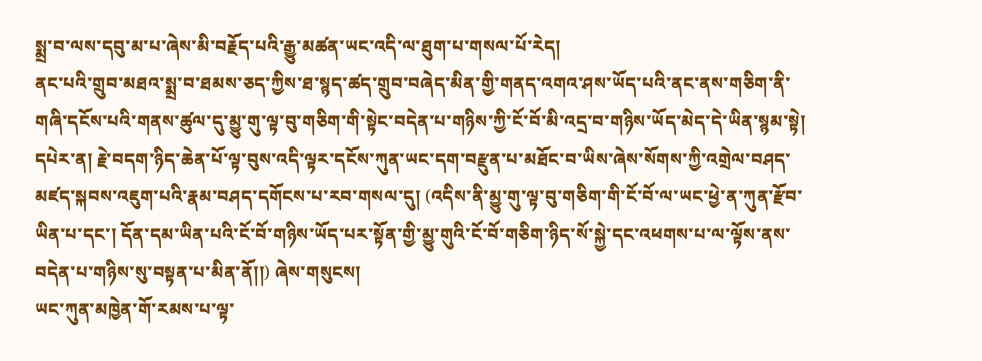སྨྲ་བ་ལས་དབུ་མ་པ་ཞེས་མི་བརྗོད་པའི་རྒྱུ་མཚན་ཡང་འདི་ལ་ཐུག་པ་གསལ་པོ་རེད།
ནང་པའི་གྲུབ་མཐའ་སྨྲ་བ་ཐམས་ཅད་ཀྱིས་ཐ་སྙད་ཚད་གྲུབ་བཞེད་མིན་གྱི་གནད་འགའ་ཤས་ཡོད་པའི་ནང་ནས་གཅིག་ནི་གཞི་དངོས་པའི་གནས་ཚུལ་དུ་མྱུ་གུ་ལྟ་བུ་གཅིག་གི་སྟེང་བདེན་པ་གཉིས་ཀྱི་ངོ་བོ་མི་འདྲ་བ་གཉིས་ཡོད་མེད་དེ་ཡིན་སྙམ་སྟེ། དཔེར་ན། རྗེ་བདག་ཉིད་ཆེན་པོ་ལྟ་བུས་འདི་ལྟར་དངོས་ཀུན་ཡང་དག་བརྫུན་པ་མཐོང་བ་ཡིས་ཞེས་སོགས་ཀྱི་འགྲེལ་བཤད་མཛད་སྐབས་འཇུག་པའི་རྣམ་བཤད་དགོངས་པ་རབ་གསལ་དུ། (འདིས་ནི་མྱུ་གུ་ལྟ་བུ་གཅིག་གི་ངོ་བོ་ལ་ཡང་ཕྱེ་ན་ཀུན་རྫོབ་ཡིན་པ་དང་། དོན་དམ་ཡིན་པའི་ངོ་བོ་གཉིས་ཡོད་པར་སྟོན་གྱི་མྱུ་གུའི་ངོ་བོ་གཅིག་ཉིད་སོ་སྐྱེ་དང་འཕགས་པ་ལ་ལྟོས་ནས་བདེན་པ་གཉིས་སུ་བསྟན་པ་མིན་ནོ།།) ཞེས་གསུངས།
ཡང་ཀུན་མཁྱེན་གོ་རམས་པ་ལྟ་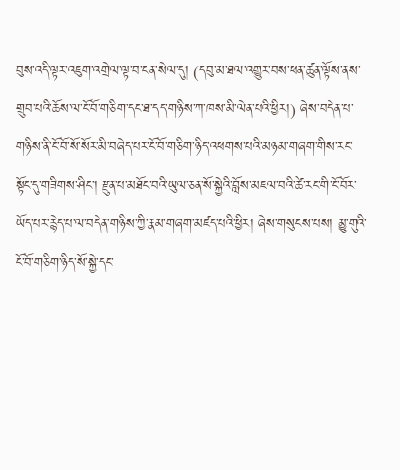བུས་འདི་ལྟར་འཇུག་འགྲེལ་ལྟ་བ་ངན་སེལ་དུ། (དབུ་མ་ཐལ་འགྱུར་བས་ཕན་ཚུན་ལྟོས་ནས་གྲུབ་པའི་ཆོས་ལ་ངོ་བོ་གཅིག་དང་ཐ་དད་གཉིས་ཀ་ཁས་མི་ལེན་པའི་ཕྱིར།) ཞེས་བདེན་པ་གཉིས་ནི་ངོ་བོ་སོ་སོར་མི་བཞེད་པར་ངོ་བོ་གཅིག་ཉིད་འཕགས་པའི་མཉམ་གཞག་གིས་རང་སྟོང་དུ་གཟིགས་ཤིང་། རྫུན་པ་མཐོང་བའི་ཡུལ་ཅན་སོ་སྐྱེའི་བློས་མཇལ་བའི་ཚེ་རང་གི་ངོ་བོར་ཡོད་པར་རྙེད་པ་ལ་བདེན་གཉིས་ཀྱི་རྣམ་གཞག་མཛད་པའི་ཕྱིར། ཞེས་གསུངས་པས། མྱུ་གུའི་ངོ་བོ་གཅིག་ཉིད་སོ་སྐྱེ་དང་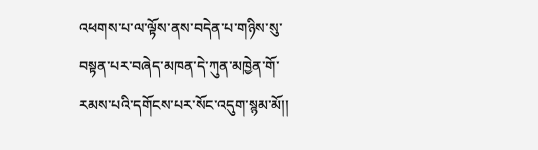འཕགས་པ་ལ་ལྟོས་ནས་བདེན་པ་གཉིས་སུ་བསྟན་པར་བཞེད་མཁན་དེ་ཀུན་མཁྱེན་གོ་རམས་པའི་དགོངས་པར་སོང་འདུག་སྙམ་མོ།།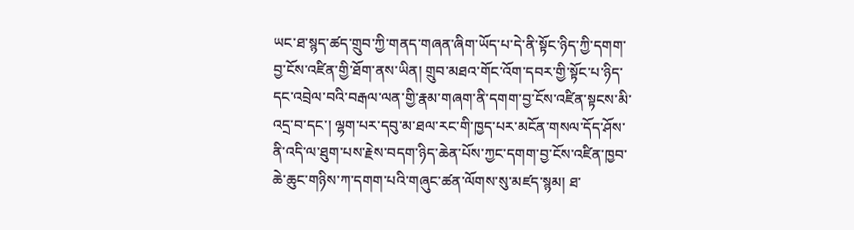ཡང་ཐ་སྙད་ཚད་གྲུབ་ཀྱི་གནད་གཞན་ཞིག་ཡོད་པ་དེ་ནི་སྟོང་ཉིད་ཀྱི་དགག་བྱ་ངོས་འཛིན་གྱི་ཐོག་ནས་ཡིན། གྲུབ་མཐའ་གོང་འོག་དབར་གྱི་སྟོང་པ་ཉིད་དང་འབྲེལ་བའི་བརྒལ་ལན་གྱི་རྣམ་གཞག་ནི་དགག་བྱ་ངོས་འཛིན་སྟངས་མི་འདྲ་བ་དང་། ལྷག་པར་དབུ་མ་ཐལ་རང་གི་ཁྱད་པར་མངོན་གསལ་དོད་ཤོས་ནི་འདི་ལ་ཐུག་པས་རྗེས་བདག་ཉིད་ཆེན་པོས་ཀྱང་དགག་བྱ་ངོས་འཛིན་ཁྱབ་ཆེ་ཆུང་གཉིས་ཀ་དགག་པའི་གཞུང་ཚན་ལོགས་སུ་མཛད་སྙམ། ཐ་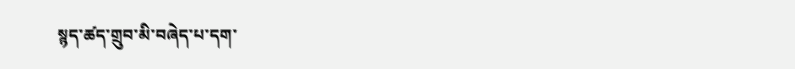སྙད་ཚད་གྲུབ་མི་བཞེད་པ་དག་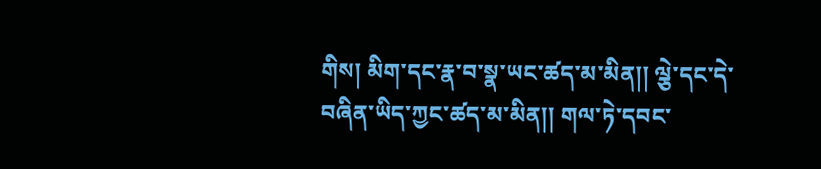གིས། མིག་དང་རྣ་བ་སྣ་ཡང་ཚད་མ་མིན།། ལྕེ་དང་དེ་བཞིན་ཡིད་ཀྱང་ཚད་མ་མིན།། གལ་ཏེ་དབང་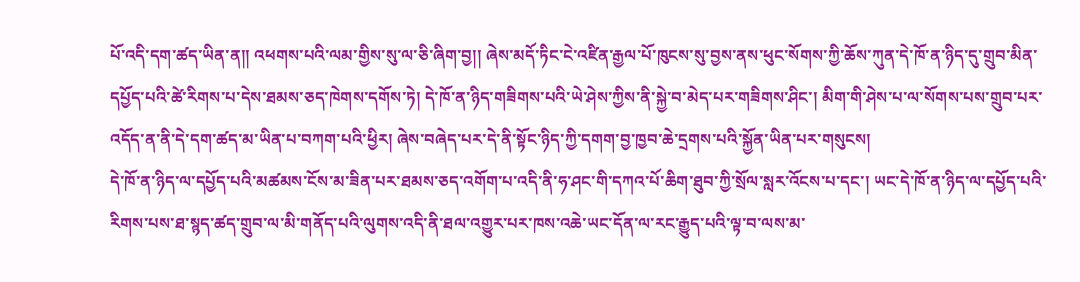པོ་འདི་དག་ཚད་ཡིན་ན།། འཕགས་པའི་ལམ་གྱིས་སུ་ལ་ཅི་ཞིག་བྱ།། ཞེས་མདོ་ཏིང་ངེ་འཛིན་རྒྱལ་པོ་ཁུངས་སུ་བྱས་ནས་ཕུང་སོགས་ཀྱི་ཆོས་ཀུན་དེ་ཁོ་ན་ཉིད་དུ་གྲུབ་མིན་དཔྱོད་པའི་ཚེ་རིགས་པ་དེས་ཐམས་ཅད་ཁེགས་དགོས་ཏེ། དེ་ཁོ་ན་ཉིད་གཟིགས་པའི་ཡེ་ཤེས་ཀྱིས་ནི་སྐྱེ་བ་མེད་པར་གཟིགས་ཤིང་། མིག་གི་ཤེས་པ་ལ་སོགས་པས་གྲུབ་པར་འདོད་ན་ནི་དེ་དག་ཚད་མ་ཡིན་པ་བཀག་པའི་ཕྱིར། ཞེས་བཞེད་པར་དེ་ནི་སྟོང་ཉིད་ཀྱི་དགག་བྱ་ཁྱབ་ཆེ་དྲགས་པའི་སྐྱོན་ཡིན་པར་གསུངས།
དེ་ཁོ་ན་ཉིད་ལ་དཔྱོད་པའི་མཚམས་ངོས་མ་ཟིན་པར་ཐམས་ཅད་འགོག་པ་འདི་ནི་ཧ་ཤང་གི་དཀའ་པོ་ཆིག་ཐུབ་ཀྱི་སྲོལ་སླར་འོངས་པ་དང་། ཡང་དེ་ཁོ་ན་ཉིད་ལ་དཔྱོད་པའི་རིགས་པས་ཐ་སྙད་ཚད་གྲུབ་ལ་མི་གནོད་པའི་ལུགས་འདི་ནི་ཐལ་འགྱུར་པར་ཁས་འཆེ་ཡང་དོན་ལ་རང་རྒྱུད་པའི་ལྟ་བ་ལས་མ་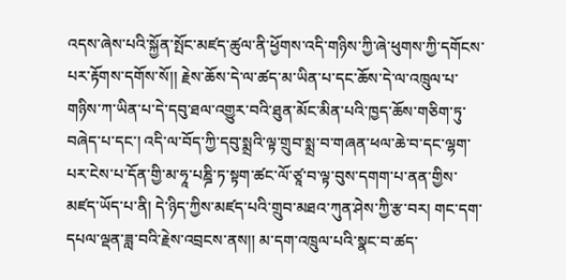འདས་ཞེས་པའི་སྐྱོན་སྤོང་མཛད་ཚུལ་ནི་ཕྱོགས་འདི་གཉིས་ཀྱི་ཞེ་ཕུགས་ཀྱི་དགོངས་པར་རྟོགས་དགོས་སོ།། རྗེས་ཆོས་དེ་ལ་ཚད་མ་ཡིན་པ་དང་ཆོས་དེ་ལ་འཁྲུལ་པ་གཉིས་ཀ་ཡིན་པ་དེ་དབུ་ཐལ་འགྱུར་བའི་ཐུན་མོང་མིན་པའི་ཁྱད་ཆོས་གཅིག་ཏུ་བཞེད་པ་དང་། འདི་ལ་བོད་ཀྱི་དབུ་སྨྲའི་ལྟ་གྲུབ་སྨྲ་བ་གཞན་ཕལ་ཆེ་བ་དང་ལྷག་པར་ངེས་པ་དོན་གྱི་མ་ཧཱ་པཎྜི་ཏ་སྟག་ཚང་ལོ་ཙཱ་བ་ལྟ་བུས་དགག་པ་ནན་གྱིས་མཛད་ཡོད་པ་ནི། དེ་ཉིད་ཀྱིས་མཛད་པའི་གྲུབ་མཐའ་ཀུན་ཤེས་ཀྱི་རྩ་བར། གང་དག་དཔལ་ལྡན་ཟླ་བའི་རྗེས་འབྲངས་ནས།། མ་དག་འཁྲུལ་པའི་སྣང་བ་ཚད་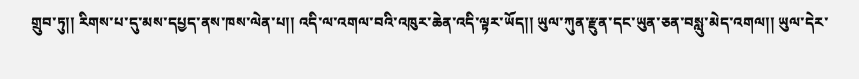གྲུབ་ཏུ།། རིགས་པ་དུ་མས་དཔྱད་ནས་ཁས་ལེན་པ།། འདི་ལ་འགལ་བའི་འཁུར་ཆེན་འདི་ལྟར་ཡོད།། ཡུལ་ཀུན་རྫུན་དང་ཡུན་ཅན་བསླུ་མེད་འགལ།། ཡུལ་དེར་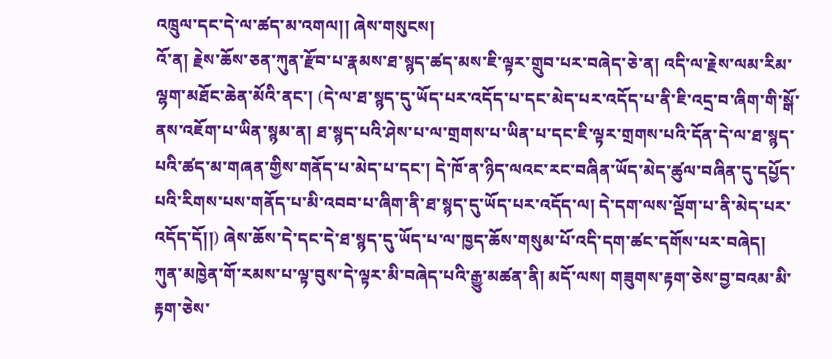འཁྲུལ་དང་དེ་ལ་ཚད་མ་འགལ།། ཞེས་གསུངས།
འོ་ན། རྗེས་ཆོས་ཅན་ཀུན་རྫོབ་པ་རྣམས་ཐ་སྙད་ཚད་མས་ཇི་ལྟར་གྲུབ་པར་བཞེད་ཅེ་ན། འདི་ལ་རྗེས་ལམ་རིམ་ལྷག་མཐོང་ཆེན་མོའི་ནང་། (དེ་ལ་ཐ་སྙད་དུ་ཡོད་པར་འདོད་པ་དང་མེད་པར་འདོད་པ་ནི་ཇི་འདྲ་བ་ཞིག་གི་སྒོ་ནས་འཇོག་པ་ཡིན་སྙམ་ན། ཐ་སྙད་པའི་ཤེས་པ་ལ་གྲགས་པ་ཡིན་པ་དང་ཇི་ལྟར་གྲགས་པའི་དོན་དེ་ལ་ཐ་སྙད་པའི་ཚད་མ་གཞན་གྱིས་གནོད་པ་མེད་པ་དང་། དེ་ཁོ་ན་ཉིད་ལའང་རང་བཞིན་ཡོད་མེད་ཚུལ་བཞིན་དུ་དཔྱོད་པའི་རིགས་པས་གནོད་པ་མི་འབབ་པ་ཞིག་ནི་ཐ་སྙད་དུ་ཡོད་པར་འདོད་ལ། དེ་དག་ལས་ལྡོག་པ་ནི་མེད་པར་འདོད་དོ།།) ཞེས་ཆོས་དེ་དང་དེ་ཐ་སྙད་དུ་ཡོད་པ་ལ་ཁྱད་ཆོས་གསུམ་པོ་འདི་དག་ཚང་དགོས་པར་བཞེད།
ཀུན་མཁྱེན་གོ་རམས་པ་ལྟ་བུས་དེ་ལྟར་མི་བཞེད་པའི་རྒྱུ་མཚན་ནི། མདོ་ལས། གཟུགས་རྟག་ཅེས་བྱ་བའམ་མི་རྟག་ཅེས་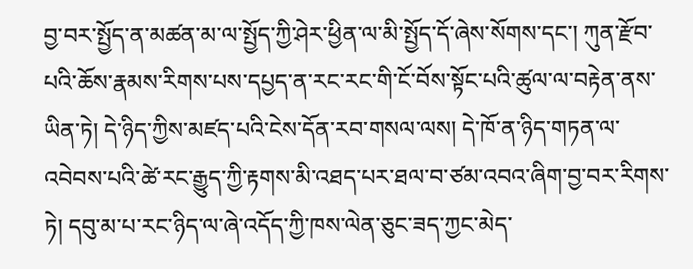བྱ་བར་སྤྱོད་ན་མཚན་མ་ལ་སྤྱོད་ཀྱི་ཤེར་ཕྱིན་ལ་མི་སྤྱོད་དོ་ཞེས་སོགས་དང་། ཀུན་རྫོབ་པའི་ཆོས་རྣམས་རིགས་པས་དཔྱད་ན་རང་རང་གི་ངོ་བོས་སྟོང་པའི་ཚུལ་ལ་བརྟེན་ནས་ཡིན་ཏེ། དེ་ཉིད་ཀྱིས་མཛད་པའི་ངེས་དོན་རབ་གསལ་ལས། དེ་ཁོ་ན་ཉིད་གཏན་ལ་འབེབས་པའི་ཚེ་རང་རྒྱུད་ཀྱི་རྟགས་མི་འཐད་པར་ཐལ་བ་ཙམ་འབའ་ཞིག་བྱ་བར་རིགས་ཏེ། དབུ་མ་པ་རང་ཉིད་ལ་ཞེ་འདོད་ཀྱི་ཁས་ལེན་ཅུང་ཟད་ཀྱང་མེད་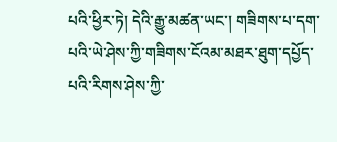པའི་ཕྱིར་ཏེ། དེའི་རྒྱུ་མཚན་ཡང་། གཟིགས་པ་དག་པའི་ཡེ་ཤེས་ཀྱི་གཟིགས་ངོའམ་མཐར་ཐུག་དཔྱོད་པའི་རིགས་ཤེས་ཀྱི་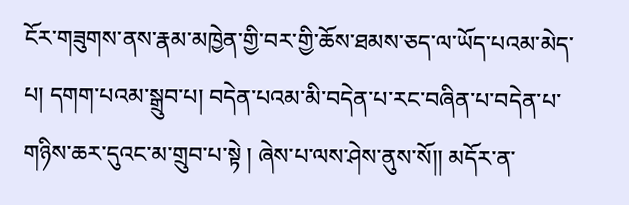ངོར་གཟུགས་ནས་རྣམ་མཁྱེན་གྱི་བར་གྱི་ཆོས་ཐམས་ཅད་ལ་ཡོད་པའམ་མེད་པ། དགག་པའམ་སྒྲུབ་པ། བདེན་པའམ་མི་བདེན་པ་རང་བཞིན་པ་བདེན་པ་གཉིས་ཆར་དུའང་མ་གྲུབ་པ་སྟེ ། ཞེས་པ་ལས་ཤེས་ནུས་སོ།། མདོར་ན་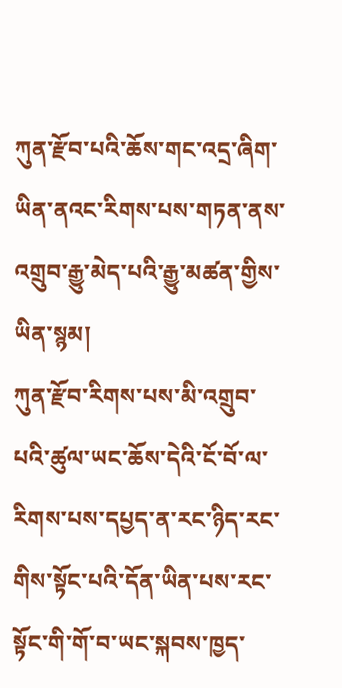ཀུན་རྫོབ་པའི་ཆོས་གང་འདྲ་ཞིག་ཡིན་ནའང་རིགས་པས་གཏན་ནས་འགྲུབ་རྒྱུ་མེད་པའི་རྒྱུ་མཚན་གྱིས་ཡིན་སྙམ།
ཀུན་རྫོབ་རིགས་པས་མི་འགྲུབ་པའི་ཚུལ་ཡང་ཆོས་དེའི་ངོ་བོ་ལ་རིགས་པས་དཔྱད་ན་རང་ཉིད་རང་གིས་སྟོང་པའི་དོན་ཡིན་པས་རང་སྟོང་གི་གོ་བ་ཡང་སྐབས་ཁྱད་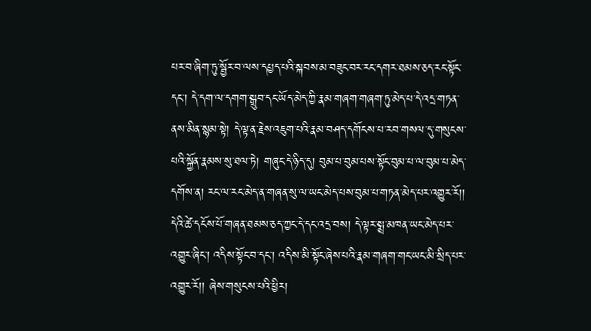པར་བ་ཞིག་ཏུ་སྦྱོར་བ་ལས་དཔྱད་པའི་སྐབས་མ་བཟུང་བར་རང་དགར་ཐམས་ཅད་རང་སྟོང་དང་། དེ་དག་ལ་དགག་སྒྲུབ་དང་ཡོད་མེད་ཀྱི་རྣམ་གཞག་གཞག་ཏུ་མེད་པ་དེ་འདྲ་གཏན་ནས་མིན་སྙམ་སྟེ། དེ་ལྟ་ན་རྗེས་འཇུག་པའི་རྣམ་བཤད་དགོངས་པ་རབ་གསལ་དུ་གསུངས་པའི་སྐྱོན་རྣམས་སུ་ཐལ་ཏེ། གཞུང་དེ་ཉིད་དུ། བུམ་པ་བུམ་པས་སྟོང་བུམ་པ་ལ་བུམ་པ་མེད་དགོས་ན། རང་ལ་རང་མེད་ན་གཞན་སུ་ལ་ཡང་མེད་པས་བུམ་པ་གཏན་མེད་པར་འགྱུར་རོ།། དེའི་ཚེ་དངོས་པོ་གཞན་ཐམས་ཅད་ཀྱང་དེ་དང་འདྲ་བས། དེ་ལྟར་སྨྲ་མཁན་ཡང་མེད་པར་འགྱུར་ཞིང་། འདིས་སྟོང་བ་དང་། འདིས་མི་སྟོང་ཞེས་པའི་རྣམ་གཞག་གང་ཡང་མི་སྲིད་པར་འགྱུར་རོ།། ཞེས་གསུངས་པའི་ཕྱིར།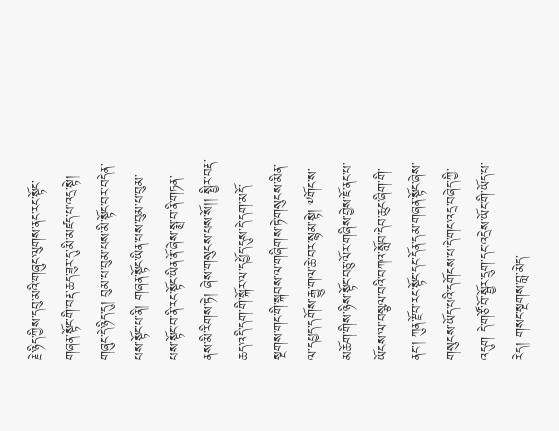རྗེ་ཉིད་ཀྱིས་དབུ་མའི་གཞུང་ལུགས་ནང་རང་སྟོང་གཞན་སྟོང་གི་བརྡ་ཆད་ཟུར་དུ་མི་མཛད་པ་འདྲ་སྟེ། གཞུང་དེ་ཉིད་དུ། བུམ་པ་བུམ་པས་མི་སྟོང་བར་བདེན་པས་སྟོང་པ་ནི། གཞན་སྟོང་ཡིན་པས་བུམ་པ་བུམ་པས་སྟོང་བ་ནི་རང་སྟོང་ཡིན་ནོ་ཞེས་སྨྲ་བ་ནི་གཏན་ནས་མི་རིགས་ཏེ། ཞེས་གསུངས་པས་སོ།། སྤྱིར་བརྡ་ཆད་འདི་དག་གི་སྐོར་ལ་དཔྱོད་དུས་དེ་དག་མདོ་སྔགས་གང་གི་སྐབས་ལ་གཞིགས་ཏེ་གསུངས་མིན་ལ་དཔྱད་དགོས་རྒྱུ་གལ་ཆེ་བར་སྙམ་སྟེ། ༸གོང་ས་མཆོག་གིས་ཉིས་སྟོང་བཅུ་ལོར་གཞིས་བྱེས་ཇོ་ནང་པ་ཡོངས་ལ་བསྩལ་བའི་བཀའ་སློབ་དེབ་ཆུང་ཞིག་གི་ནང་། ཀུན་རྫོབ་རང་སྟོང་དང་དོན་དམ་གཞན་སྟོང་ཞེས་གསུངས་ཡོད་པའི་དགོངས་པ་དེ་གང་འདྲ་བཞེད་ཀྱི་འདུག དེ་གཙོ་བོ་སྦྱོར་དྲུག་དང་འདྲེས་ཡོང་གི་ཡོད་པ་རེད། གསང་སྔགས་བླ་མེད་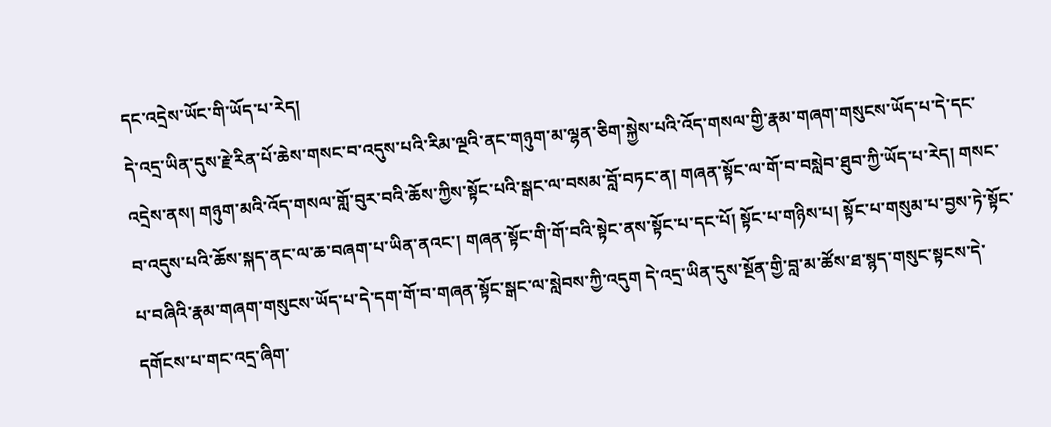དང་འདྲེས་ཡོང་གི་ཡོད་པ་རེད།
དེ་འདྲ་ཡིན་དུས་རྗེ་རིན་པོ་ཆེས་གསང་བ་འདུས་པའི་རིམ་ལྔའི་ནང་གཉུག་མ་ལྷན་ཅིག་སྐྱེས་པའི་འོད་གསལ་གྱི་རྣམ་གཞག་གསུངས་ཡོད་པ་དེ་དང་འདྲེས་ནས། གཉུག་མའི་འོད་གསལ་གློ་བུར་བའི་ཆོས་ཀྱིས་སྟོང་པའི་སྒང་ལ་བསམ་བློ་བཏང་ན། གཞན་སྟོང་ལ་གོ་བ་བསླེབ་ཐུབ་ཀྱི་ཡོད་པ་རེད། གསང་བ་འདུས་པའི་ཆོས་སྐད་ནང་ལ་ཆ་བཞག་པ་ཡིན་ནའང་། གཞན་སྟོང་གི་གོ་བའི་སྟེང་ནས་སྟོང་པ་དང་པོ། སྟོང་པ་གཉིས་པ། སྟོང་པ་གསུམ་པ་བྱས་ཏེ་སྟོང་པ་བཞིའི་རྣམ་གཞག་གསུངས་ཡོད་པ་དེ་དག་གོ་བ་གཞན་སྟོང་སྒང་ལ་སླེབས་ཀྱི་འདུག དེ་འདྲ་ཡིན་དུས་སྔོན་གྱི་བླ་མ་ཚོས་ཐ་སྙད་གསུང་སྟངས་དེ་དགོངས་པ་གང་འདྲ་ཞིག་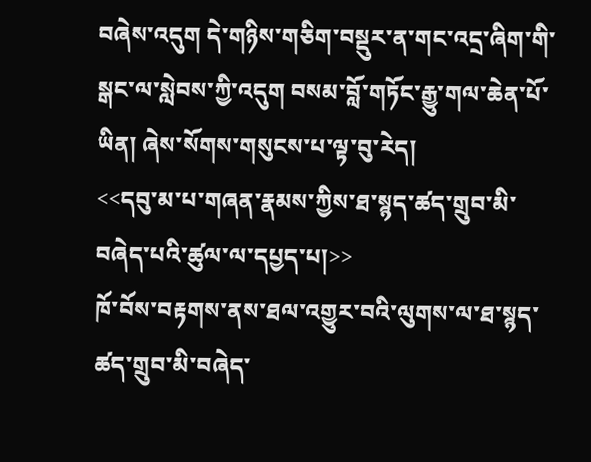བཞེས་འདུག དེ་གཉིས་གཅིག་བསྡུར་ན་གང་འདྲ་ཞིག་གི་སྒང་ལ་སླེབས་ཀྱི་འདུག བསམ་བློ་གཏོང་རྒྱུ་གལ་ཆེན་པོ་ཡིན། ཞེས་སོགས་གསུངས་པ་ལྟ་བུ་རེད།
<<དབུ་མ་པ་གཞན་རྣམས་ཀྱིས་ཐ་སྙད་ཚད་གྲུབ་མི་བཞེད་པའི་ཚུལ་ལ་དཔྱད་པ།>>
ཁོ་བོས་བརྟགས་ནས་ཐལ་འགྱུར་བའི་ལུགས་ལ་ཐ་སྙད་ཚད་གྲུབ་མི་བཞེད་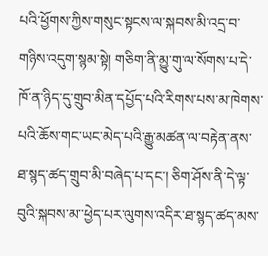པའི་ཕྱོགས་ཀྱིས་གསུང་སྟངས་ལ་སྐབས་མི་འདྲ་བ་གཉིས་འདུག་སྙམ་སྟེ། གཅིག་ནི་མྱུ་གུ་ལ་སོགས་པ་དེ་ཁོ་ན་ཉིད་དུ་གྲུབ་མིན་དཔྱོད་པའི་རིགས་པས་མ་ཁེགས་པའི་ཆོས་གང་ཡང་མེད་པའི་རྒྱུ་མཚན་ལ་བརྟེན་ནས་ཐ་སྙད་ཚད་གྲུབ་མི་བཞེད་པ་དང་། ཅིག་ཤོས་ནི་དེ་ལྟ་བུའི་སྐབས་མ་་ཕྱེད་པར་ལུགས་འདིར་ཐ་སྙད་ཚད་མས་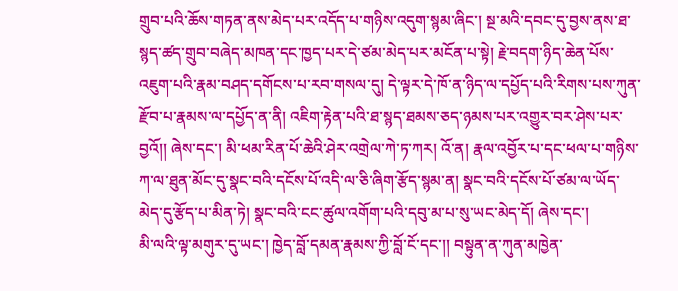གྲུབ་པའི་ཆོས་གཏན་ནས་མེད་པར་འདོད་པ་གཉིས་འདུག་སྙམ་ཞིང་། སྔ་མའི་དབང་དུ་བྱས་ནས་ཐ་སྙད་ཚད་གྲུབ་བཞེད་མཁན་དང་ཁྱད་པར་དེ་ཙམ་མེད་པར་མངོན་པ་སྟེ། རྗེ་བདག་ཉིད་ཆེན་པོས་འཇུག་པའི་རྣམ་བཤད་དགོངས་པ་རབ་གསལ་དུ། དེ་ལྟར་དེ་ཁོ་ན་ཉིད་ལ་དཔྱོད་པའི་རིགས་པས་ཀུན་རྫོབ་པ་རྣམས་ལ་དཔྱོད་ན་ནི། འཇིག་རྟེན་པའི་ཐ་སྙད་ཐམས་ཅད་ཉམས་པར་འགྱུར་བར་ཤེས་པར་བྱའོ།། ཞེས་དང་། མི་ཕམ་རིན་པོ་ཆེའི་ཤེར་འགྲེལ་ཀེ་ཏ་ཀར། འོ་ན། རྣལ་འབྱོར་པ་དང་ཕལ་པ་གཉིས་ཀ་ལ་ཐུན་མོང་དུ་སྣང་བའི་དངོས་པོ་འདི་ལ་ཅི་ཞིག་རྩོད་སྙམ་ན། སྣང་བའི་དངོས་པོ་ཙམ་ལ་ཡོད་མེད་དུ་རྩོད་པ་མིན་ཏེ། སྣང་བའི་ངང་ཚུལ་འགོག་པའི་དབུ་མ་པ་སུ་ཡང་མེད་དོ། ཞེས་དང་།
མི་ལའི་ལྟ་མགུར་དུ་ཡང་། ཁྱེད་བློ་དམན་རྣམས་ཀྱི་བློ་ངོ་དང་།། བསྟུན་ན་ཀུན་མཁྱེན་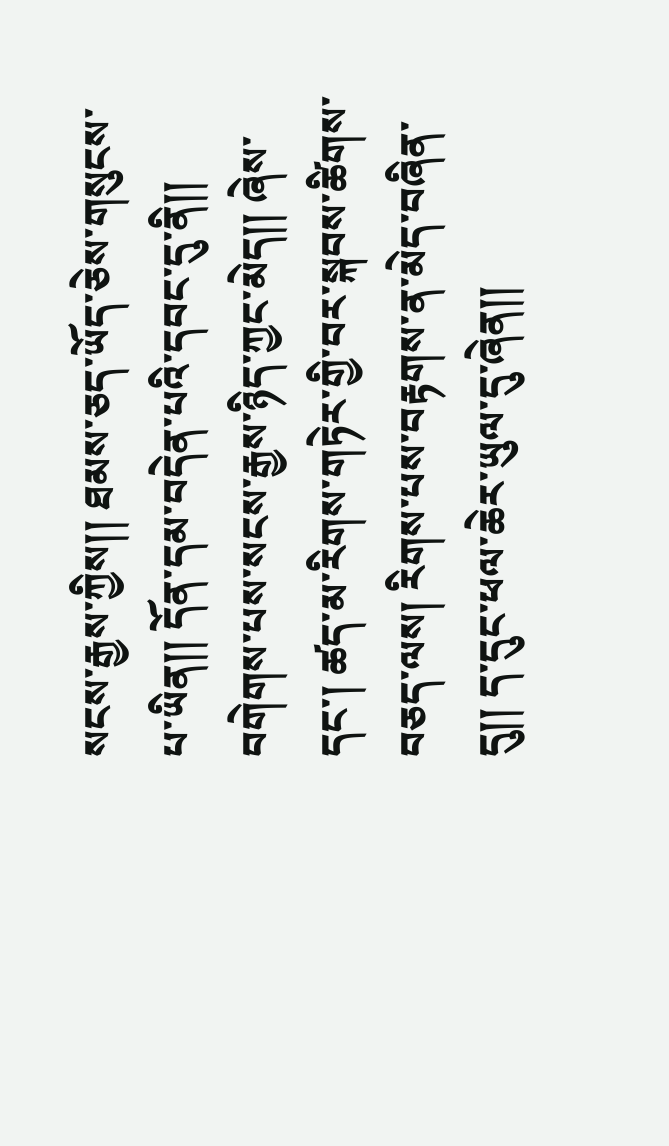སངས་རྒྱས་ཀྱིས།། ཐམས་ཅད་ཡོད་ཅེས་གསུངས་པ་ཡིན།། དོན་དམ་བདེན་པའི་དབང་དུ་ནི།། བགེགས་པས་སངས་རྒྱས་ཉིད་ཀྱང་མེད།། ཞེས་དང་། ཚད་མ་རིགས་གཏེར་གྱི་བར་སྐབས་ཚིགས་བཅད་ལས། རིགས་པས་བརྟགས་ན་མེད་བཞིན་དུ།། ད་དུང་ཕལ་ཆེར་ཡུལ་དུ་ཞེན།།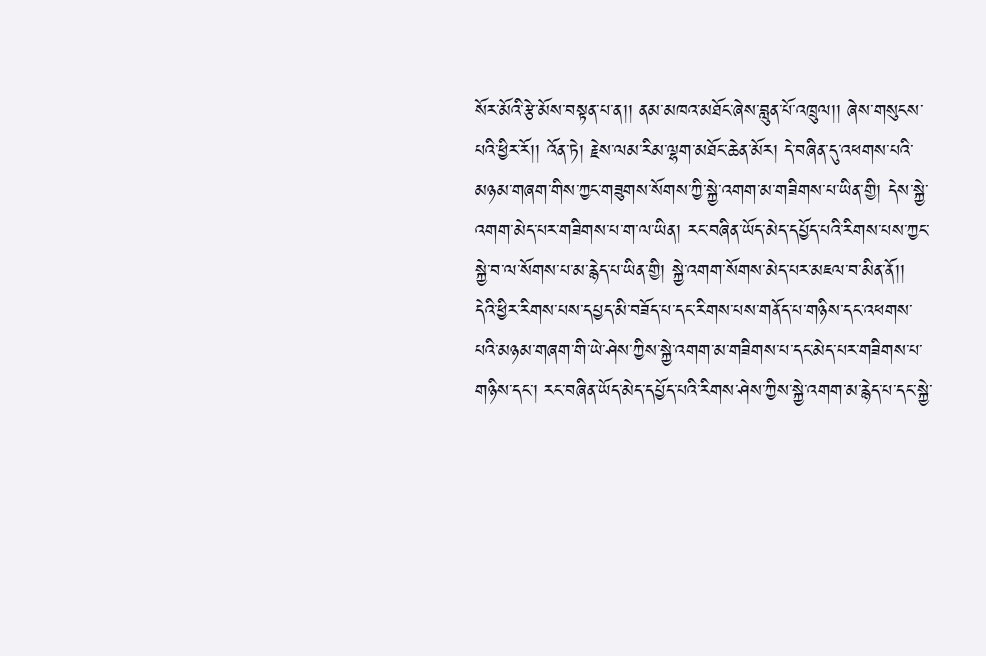སོར་མོའི་རྩེ་མོས་བསྟན་པ་ན།། ནམ་མཁའ་མཐོང་ཞེས་བླུན་པོ་འཁྲུལ།། ཞེས་གསུངས་པའི་ཕྱིར་རོ།། འོན་ཏེ། རྗེས་ལམ་རིམ་ལྷག་མཐོང་ཆེན་མོར། དེ་བཞིན་དུ་འཕགས་པའི་མཉམ་གཞག་གིས་ཀྱང་གཟུགས་སོགས་ཀྱི་སྐྱེ་འགག་མ་གཟིགས་པ་ཡིན་གྱི། དེས་སྐྱེ་འགག་མེད་པར་གཟིགས་པ་ག་ལ་ཡིན། རང་བཞིན་ཡོད་མེད་དཔྱོད་པའི་རིགས་པས་ཀྱང་སྐྱེ་བ་ལ་སོགས་པ་མ་རྙེད་པ་ཡིན་གྱི། སྐྱེ་འགག་སོགས་མེད་པར་མཇལ་བ་མིན་ནོ།།
དེའི་ཕྱིར་རིགས་པས་དཔྱད་མི་བཟོད་པ་དང་རིགས་པས་གནོད་པ་གཉིས་དང་འཕགས་པའི་མཉམ་གཞག་གི་ཡེ་ཤེས་ཀྱིས་སྐྱེ་འགག་མ་གཟིགས་པ་དང་མེད་པར་གཟིགས་པ་གཉིས་དང་། རང་བཞིན་ཡོད་མེད་དཔྱོད་པའི་རིགས་ཤེས་ཀྱིས་སྐྱེ་འགག་མ་རྙེད་པ་དང་སྐྱེ་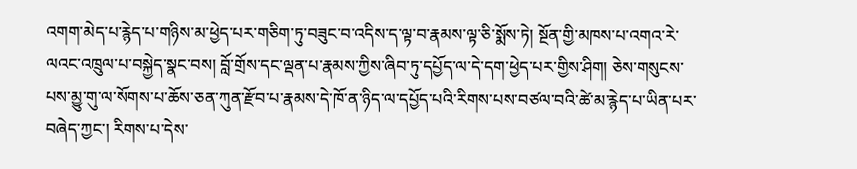འགག་མེད་པ་རྙེད་པ་གཉིས་མ་ཕྱེད་པར་གཅིག་ཏུ་བཟུང་བ་འདིས་ད་ལྟ་བ་རྣམས་ལྟ་ཅི་སྨོས་ཏེ། སྔོན་གྱི་མཁས་པ་འགའ་རེ་ལའང་འཁྲུལ་པ་བསྐྱེད་སྣང་བས། བློ་གྲོས་དང་ལྡན་པ་རྣམས་ཀྱིས་ཞིབ་ཏུ་དཔྱོད་ལ་དེ་དག་ཕྱེད་པར་གྱིས་ཤིག། ཅེས་གསུངས་པས་མྱུ་གུ་ལ་སོགས་པ་ཆོས་ཅན་ཀུན་རྫོབ་པ་རྣམས་དེ་ཁོ་ན་ཉིད་ལ་དཔྱོད་པའི་རིགས་པས་བཙལ་བའི་ཚེ་མ་རྙེད་པ་ཡིན་པར་བཞེད་ཀྱང་། རིགས་པ་དེས་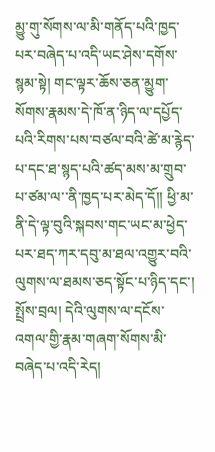མྱུ་གུ་སོགས་ལ་མི་གནོད་པའི་ཁྱད་པར་བཞེད་པ་འདི་ཡང་ཤེས་དགོས་སྙམ་སྟེ། གང་ལྟར་ཆོས་ཅན་མྱུག་སོགས་རྣམས་དེ་ཁོ་ན་ཉིད་ལ་དཔྱོད་པའི་རིགས་པས་བཙལ་བའི་ཚེ་མ་རྙེད་པ་དང་ཐ་སྙད་པའི་ཚད་མས་མ་གྲུབ་པ་ཙམ་ལ་་ནི་ཁྱད་པར་མེད་དོ།། ཕྱི་མ་ནི་དེ་ལྟ་བུའི་སྐབས་གང་ཡང་མ་ཕྱེད་པར་ཐད་ཀར་དབུ་མ་ཐལ་འགྱུར་བའི་ལུགས་ལ་ཐམས་ཅད་སྟོང་པ་ཉིད་དང་། སྤྲོས་བྲལ། དེའི་ལུགས་ལ་དངོས་འགལ་གྱི་རྣམ་གཞག་སོགས་མི་བཞེད་པ་འདི་རེད།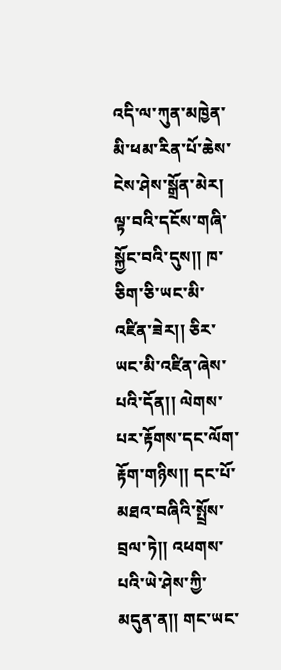འདི་ལ་ཀུན་མཁྱེན་མི་ཕམ་རིན་པོ་ཆེས་ངེས་ཤེས་སྒྲོན་མེར། ལྟ་བའི་དངོས་གཞི་སྐྱོང་བའི་དུས།། ཁ་ཅིག་ཅི་ཡང་མི་འཛིན་ཟེར།། ཅིར་ཡང་མི་འཛིན་ཞེས་པའི་དོན།། ལེགས་པར་རྟོགས་དང་ལོག་རྟོག་གཉིས།། དང་པོ་མཐའ་བཞིའི་སྤྲོས་བྲལ་ཏེ།། འཕགས་པའི་ཡེ་ཤེས་ཀྱི་མདུན་ན།། གང་ཡང་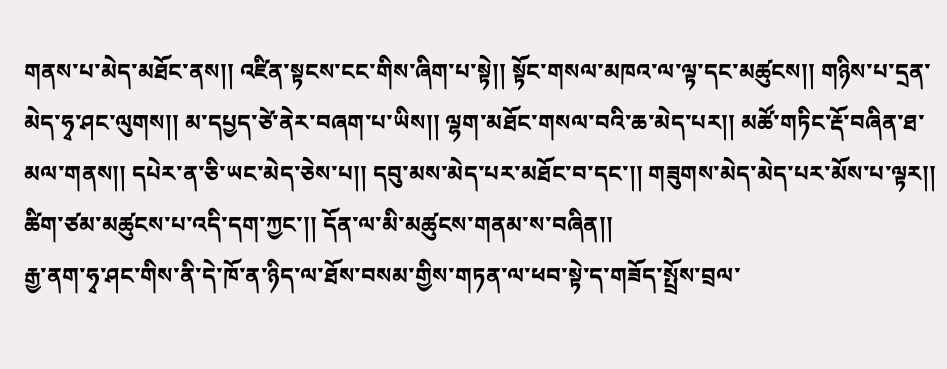གནས་པ་མེད་མཐོང་ནས།། འཛིན་སྟངས་ངང་གིས་ཞིག་པ་སྟེ།། སྟོང་གསལ་མཁའ་ལ་ལྟ་དང་མཚུངས།། གཉིས་པ་དྲན་མེད་ཧྭ་ཤང་ལུགས།། མ་དཔྱད་ཙེ་ནེར་བཞག་པ་ཡིས།། ལྷག་མཐོང་གསལ་བའི་ཆ་མེད་པར།། མཚོ་གཏིང་རྡོ་བཞིན་ཐ་མལ་གནས།། དཔེར་ན་ཅི་ཡང་མེད་ཅེས་པ།། དབུ་མས་མེད་པར་མཐོང་བ་དང་།། གཟུགས་མེད་མེད་པར་མོས་པ་ལྟར།། ཚིག་ཙམ་མཚུངས་པ་འདི་དག་ཀྱང་།། དོན་ལ་མི་མཚུངས་གནམ་ས་བཞིན།།
རྒྱ་ནག་ཧྭ་ཤང་གིས་ནི་དེ་ཁོ་ན་ཉིད་ལ་ཐོས་བསམ་གྱིས་གཏན་ལ་ཕབ་སྟེ་ད་གཟོད་སྤྲོས་བྲལ་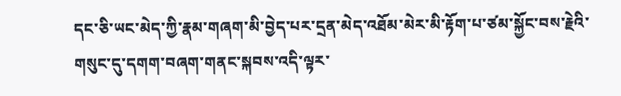དང་ཅི་ཡང་མེད་ཀྱི་རྣམ་གཞག་མི་བྱེད་པར་དྲན་མེད་འཐོམ་མེར་མི་རྟོག་པ་ཙམ་སྐྱོང་བས་རྗེའི་གསུང་དུ་དགག་བཞག་གནང་སྐབས་འདི་ལྟར་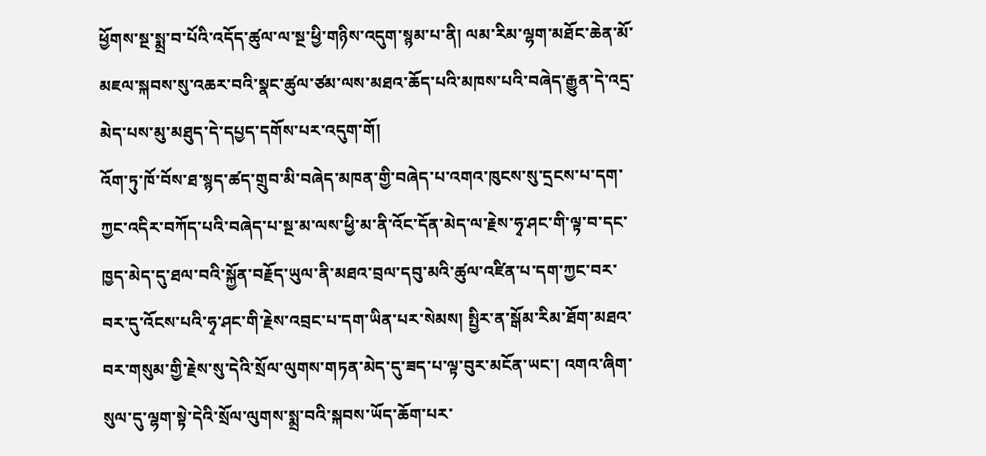ཕྱོགས་སྔ་སྨྲ་བ་པོའི་འདོད་ཚུལ་ལ་སྔ་ཕྱི་གཉིས་འདུག་སྙམ་པ་ནི། ལམ་རིམ་ལྷག་མཐོང་ཆེན་མོ་མཇལ་སྐབས་སུ་འཆར་བའི་སྣང་ཚུལ་ཙམ་ལས་མཐའ་ཆོད་པའི་མཁས་པའི་བཞེད་རྒྱུན་དེ་འདྲ་མེད་པས་མུ་མཐུད་དེ་དཔྱད་དགོས་པར་འདུག་གོ།
འོག་ཏུ་ཁོ་བོས་ཐ་སྙད་ཚད་གྲུབ་མི་བཞེད་མཁན་གྱི་བཞེད་པ་འགའ་ཁུངས་སུ་དྲངས་པ་དག་ཀྱང་འདིར་བཀོད་པའི་བཞེད་པ་སྔ་མ་ལས་ཕྱི་མ་ནི་འོང་དོན་མེད་ལ་རྗེས་ཧྭ་ཤང་གི་ལྟ་བ་དང་ཁྱད་མེད་དུ་ཐལ་བའི་སྐྱོན་བརྗོད་ཡུལ་ནི་མཐའ་བྲལ་དབུ་མའི་ཚུལ་འཛིན་པ་དག་ཀྱང་བར་བར་དུ་འོངས་པའི་ཧྭ་ཤང་གི་རྗེས་འབྲང་པ་དག་ཡིན་པར་སེམས། སྤྱིར་ན་སྒོམ་རིམ་ཐོག་མཐའ་བར་གསུམ་གྱི་རྗེས་སུ་དེའི་སྲོལ་ལུགས་གཏན་མེད་དུ་ཟད་པ་ལྟ་བུར་མངོན་ཡང་། འགའ་ཞིག་སུལ་དུ་ལྷག་སྟེ་དེའི་སྲོལ་ལུགས་སྨྲ་བའི་སྐབས་ཡོད་ཆོག་པར་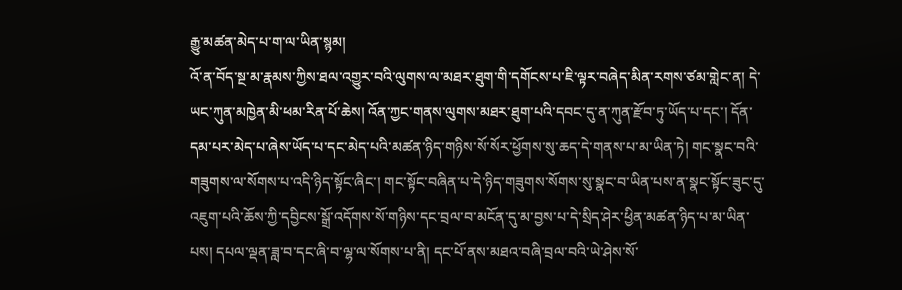རྒྱུ་མཚན་མེད་པ་ག་ལ་ཡིན་སྙམ།
འོ་ན་བོད་སྔ་མ་རྣམས་ཀྱིས་ཐལ་འགྱུར་བའི་ལུགས་ལ་མཐར་ཐུག་གི་དགོངས་པ་ཇི་ལྟར་བཞེད་མིན་རགས་ཙམ་གླེང་ན། དེ་ཡང་ཀུན་མཁྱེན་མི་ཕམ་རིན་པོ་ཆེས། འོན་ཀྱང་གནས་ལུགས་མཐར་ཐུག་པའི་དབང་དུ་ན་ཀུན་རྫོབ་ཏུ་ཡོད་པ་དང་། དོན་དམ་པར་མེད་པ་ཞེས་ཡོད་པ་དང་མེད་པའི་མཚན་ཉིད་གཉིས་སོ་སོར་ཕྱོགས་སུ་ཆད་དེ་གནས་པ་མ་ཡིན་ཏེ། གང་སྣང་བའི་གཟུགས་ལ་སོགས་པ་འདི་ཉིད་སྟོང་ཞིང་། གང་སྟོང་བཞིན་པ་དེ་ཉིད་གཟུགས་སོགས་སུ་སྣང་བ་ཡིན་པས་ན་སྣང་སྟོང་ཟུང་དུ་འཇུག་པའི་ཆོས་ཀྱི་དབྱིངས་སྒྲོ་འདོགས་སོ་གཉིས་དང་བྲལ་བ་མངོན་དུ་མ་བྱས་པ་དེ་སྲིད་ཤེར་ཕྱིན་མཚན་ཉིད་པ་མ་ཡིན་པས། དཔལ་ལྡན་ཟླ་བ་དང་ཞི་བ་ལྷ་ལ་སོགས་པ་ནི། དང་པོ་ནས་མཐའ་བཞི་བྲལ་བའི་ཡེ་ཤེས་སོ་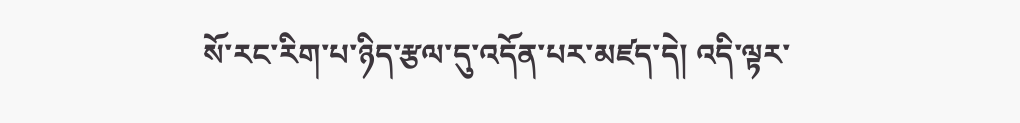སོ་རང་རིག་པ་ཉིད་རྩལ་དུ་འདོན་པར་མཛད་དེ། འདི་ལྟར་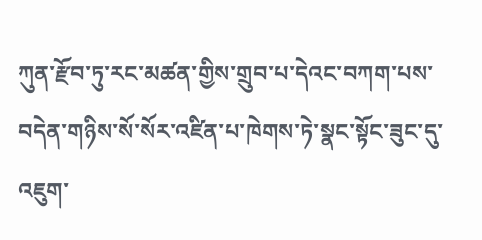ཀུན་རྫོབ་ཏུ་རང་མཚན་གྱིས་གྲུབ་པ་དེའང་བཀག་པས་བདེན་གཉིས་སོ་སོར་འཛིན་པ་ཁེགས་ཏེ་སྣང་སྟོང་ཟུང་དུ་འཇུག་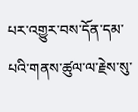པར་འགྱུར་བས་དོན་དམ་པའི་གནས་ཚུལ་ལ་རྗེས་སུ་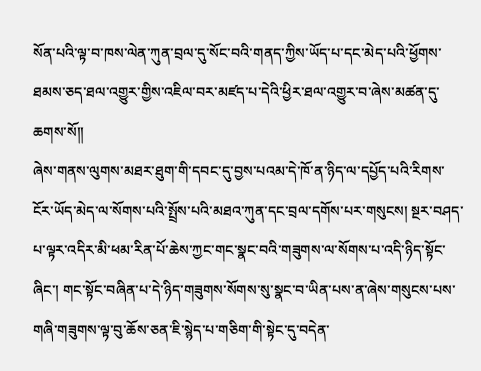སོན་པའི་ལྟ་བ་ཁས་ལེན་ཀུན་བྲལ་དུ་སོང་བའི་གནད་ཀྱིས་ཡོད་པ་དང་མེད་པའི་ཕྱོགས་ཐམས་ཅད་ཐལ་འགྱུར་གྱིས་འཇིལ་བར་མཛད་པ་དེའི་ཕྱིར་ཐལ་འགྱུར་བ་ཞེས་མཚན་དུ་ཆགས་སོ།།
ཞེས་གནས་ལུགས་མཐར་ཐུག་གི་དབང་དུ་བྱས་པའམ་དེ་ཁོ་ན་ཉིད་ལ་དཔྱོད་པའི་རིགས་ངོར་ཡོད་མེད་ལ་སོགས་པའི་སྤྲོས་པའི་མཐའ་ཀུན་དང་བྲལ་དགོས་པར་གསུངས། སྔར་བཤད་པ་ལྟར་འདིར་མི་ཕམ་རིན་པོ་ཆེས་ཀྱང་གང་སྣང་བའི་གཟུགས་ལ་སོགས་པ་འདི་ཉིད་སྟོང་ཞིང་། གང་སྟོང་བཞིན་པ་དེ་ཉིད་གཟུགས་སོགས་སུ་སྣང་བ་ཡིན་པས་ན་ཞེས་གསུངས་པས་གཞི་གཟུགས་ལྟ་བུ་ཆོས་ཅན་ཇི་སྙེད་པ་གཅིག་གི་སྟེང་དུ་བདེན་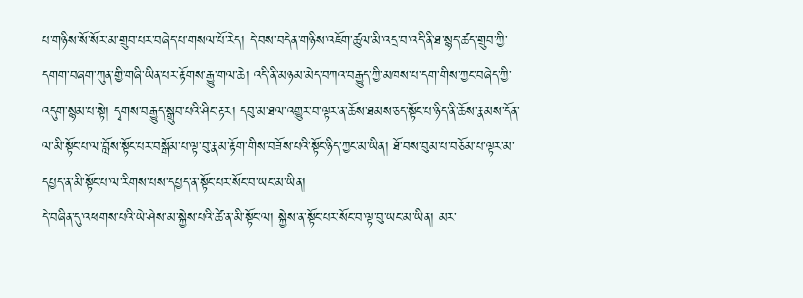པ་གཉིས་སོ་སོར་མ་གྲུབ་པར་བཞེད་པ་གསལ་པོ་རེད། དེ་བས་བདེན་གཉིས་འཇོག་ཚུལ་མི་འདྲ་བ་འདི་ནི་ཐ་སྙད་ཚད་གྲུབ་ཀྱི་དགག་བཞག་ཀུན་གྱི་གཞི་ཡིན་པར་རྟོགས་རྒྱུ་གལ་ཆེ། འདི་ནི་མཉམ་མེད་བཀའ་བརྒྱུད་ཀྱི་མཁས་པ་དག་གིས་ཀྱང་བཞེད་ཀྱི་འདུག་སྙམ་པ་སྟེ། དྭགས་བརྒྱུད་སྒྲུབ་པའི་ཤིང་རྟར། དབུ་མ་ཐལ་འགྱུར་བ་ལྟར་ན་ཆོས་ཐམས་ཅད་སྟོང་པ་ཉིད་ནི་ཆོས་རྣམས་དོན་ལ་མི་སྟོང་པ་ལ་བློས་སྟོང་པར་བསྒོམ་པ་ལྟ་བུ་རྣམ་རྟོག་གིས་བཟོས་པའི་སྟོང་ཉིད་ཀྱང་མ་ཡིན། ཐོ་བས་བུམ་པ་བཅོམ་པ་ལྟར་མ་དཔྱད་ན་མི་སྟོང་པ་ལ་རིགས་པས་དཔྱད་ན་སྟོང་པར་སོང་བ་ཡང་མ་ཡིན།
དེ་བཞིན་དུ་འཕགས་པའི་ཡེ་ཤེས་མ་སྐྱེས་པའི་ཚེ་ན་མི་སྟོང་ལ། སྐྱེས་ན་སྟོང་པར་སོང་བ་ལྟ་བུ་ཡང་མ་ཡིན། མར་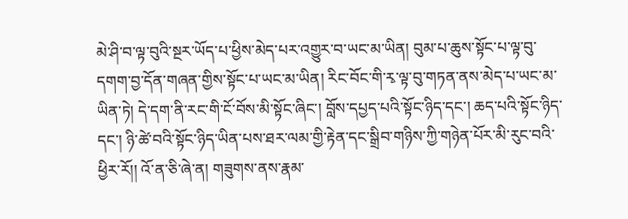མེ་ཤི་བ་ལྟ་བུའི་སྔར་ཡོད་པ་ཕྱིས་མེད་པར་འགྱུར་བ་ཡང་མ་ཡིན། བུམ་པ་ཆུས་སྟོང་པ་ལྟ་བུ་དགག་བྱ་དོན་གཞན་གྱིས་སྟོང་པ་ཡང་མ་ཡིན། རིང་བོང་གི་རྭ་ལྟ་བུ་གཏན་ནས་མེད་པ་ཡང་མ་ཡིན་ཏེ། དེ་དག་ནི་རང་གི་ངོ་བོས་མི་སྟོང་ཞིང་། བློས་དཔྱད་པའི་སྟོང་ཉིད་དང་། ཆད་པའི་སྟོང་ཉིད་དང་། ཉི་ཚེ་བའི་སྟོང་ཉིད་ཡིན་པས་ཐར་ལམ་གྱི་རྟེན་དང་སྒྲིབ་གཉིས་ཀྱི་གཉེན་པོར་མི་རུང་བའི་ཕྱིར་རོ།། འོ་ན་ཅི་ཞེ་ན། གཟུགས་ནས་རྣམ་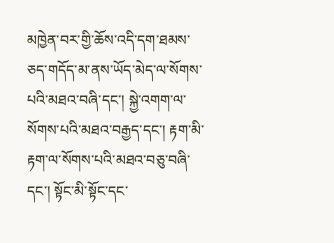མཁྱེན་བར་གྱི་ཆོས་འདི་དག་ཐམས་ཅད་གདོད་མ་ནས་ཡོད་མེད་ལ་སོགས་པའི་མཐའ་བཞི་དང་། སྐྱེ་འགག་ལ་སོགས་པའི་མཐའ་བརྒྱད་དང་། རྟག་མི་རྟག་ལ་སོགས་པའི་མཐའ་བཅུ་བཞི་དང་། སྟོང་མི་སྟོང་དང་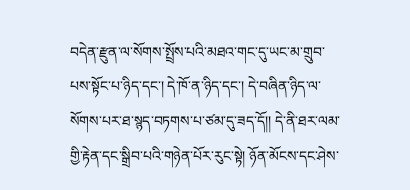བདེན་རྫུན་ལ་སོགས་སྤྲོས་པའི་མཐའ་གང་དུ་ཡང་མ་གྲུབ་པས་སྟོང་པ་ཉིད་དང་། དེ་ཁོ་ན་ཉིད་དང་། དེ་བཞིན་ཉིད་ལ་སོགས་པར་ཐ་སྙད་བཏགས་པ་ཙམ་དུ་ཟད་དོ།། དེ་ནི་ཐར་ལམ་གྱི་རྟེན་དང་སྒྲིབ་པའི་གཉེན་པོར་རུང་སྟེ། ཉོན་མོངས་དང་ཤེས་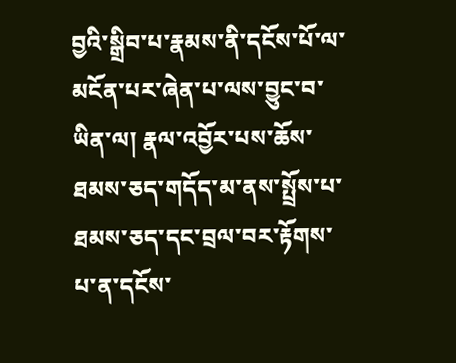བྱའི་སྒྲིབ་པ་རྣམས་ནི་དངོས་པོ་ལ་མངོན་པར་ཞེན་པ་ལས་བྱུང་བ་ཡིན་ལ། རྣལ་འབྱོར་པས་ཆོས་ཐམས་ཅད་གདོད་མ་ནས་སྤྲོས་པ་ཐམས་ཅད་དང་བྲལ་བར་རྟོགས་པ་ན་དངོས་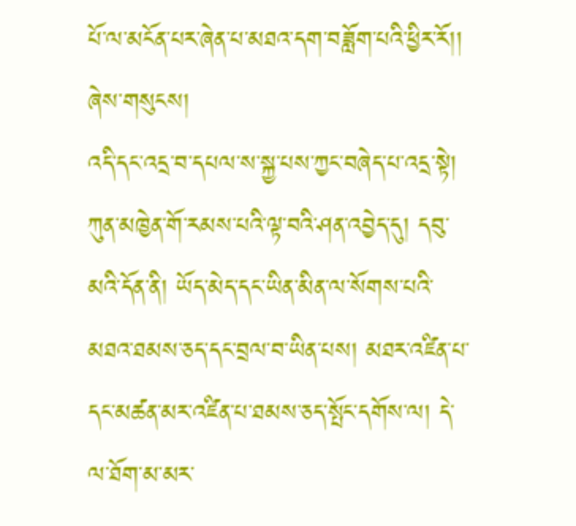པོ་ལ་མངོན་པར་ཞེན་པ་མཐའ་དག་བཟློག་པའི་ཕྱིར་རོ།། ཞེས་གསུངས།
འདི་དང་འདྲ་བ་དཔལ་ས་སྐྱ་པས་ཀྱང་བཞེད་པ་འདྲ་སྟེ། ཀུན་མཁྱེན་གོ་རམས་པའི་ལྟ་བའི་ཤན་འབྱེད་དུ། དབུ་མའི་དོན་ནི། ཡོད་མེད་དང་ཡིན་མིན་ལ་སོགས་པའི་མཐའ་ཐམས་ཅད་དང་བྲལ་བ་ཡིན་པས། མཐར་འཛིན་པ་དང་མཚན་མར་འཛིན་པ་ཐམས་ཅད་སྤོང་དགོས་ལ། དེ་ལ་ཐོག་མ་མར་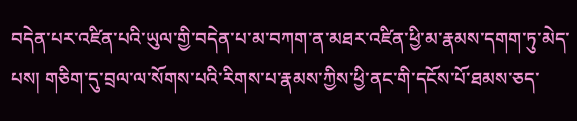བདེན་པར་འཛིན་པའི་ཡུལ་གྱི་བདེན་པ་མ་བཀག་ན་མཐར་འཛིན་ཕྱི་མ་རྣམས་དགག་ཏུ་མེད་པས། གཅིག་དུ་བྲལ་ལ་སོགས་པའི་རིགས་པ་རྣམས་ཀྱིས་ཕྱི་ནང་གི་དངོས་པོ་ཐམས་ཅད་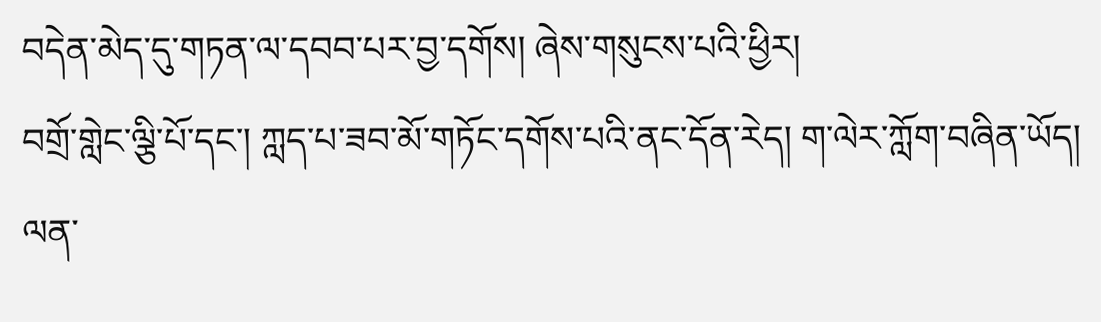བདེན་མེད་དུ་གཏན་ལ་དབབ་པར་བྱ་དགོས། ཞེས་གསུངས་པའི་ཕྱིར།
བགྲོ་གླེང་ལྕི་པོ་དང་། ཀླད་པ་ཟབ་མོ་གཏོང་དགོས་པའི་ནང་དོན་རེད། ག་ལེར་ཀློག་བཞིན་ཡོད། ལན་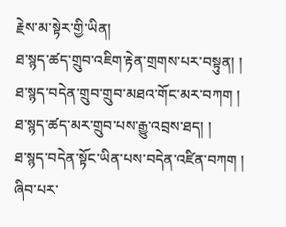རྗེས་མ་སྟེར་གྱི་ཡིན།
ཐ་སྙད་ཚད་གྲུབ་འཇིག་རྟེན་གྲགས་པར་བསྟུན། །
ཐ་སྙད་བདེན་གྲུབ་གྲུབ་མཐའ་གོང་མར་བཀག །
ཐ་སྙད་ཚད་མར་གྲུབ་པས་རྒྱུ་འབྲས་ཐད། །
ཐ་སྙད་བདེན་སྟོང་ཡིན་པས་བདེན་འཛིན་བཀག །
ཞིབ་པར་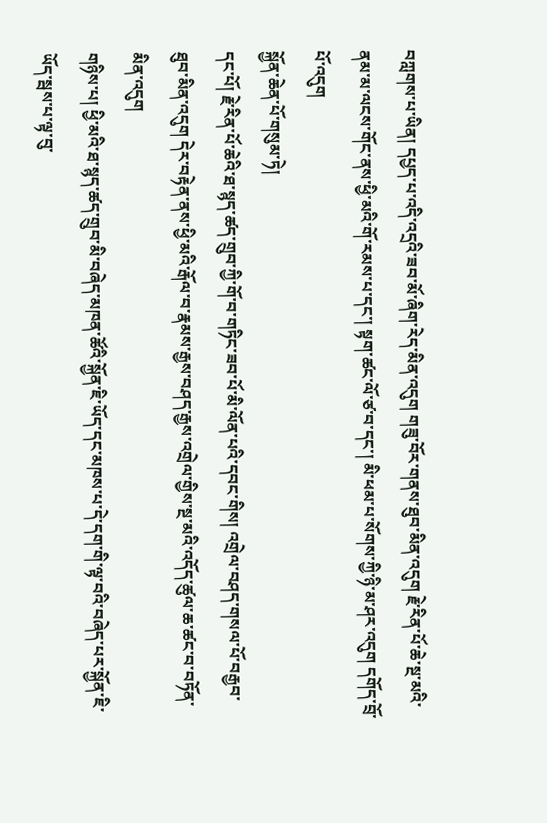བཀླགས་པ་ཡིན། དཔྱད་པ་འདི་འདྲའི་ཟབ་མོ་ཞིག་རེད་མིན་འདུག གཟུ་བོར་གནས་ཐུབ་མིན་འདུག རྗེ་རིན་པོ་ཆེ་སྔ་མའི་ནམ་མ་ལངས་གོང་ནས་ཕྱི་མའི་གོ་རམས་པ་དང་། སྟག་ཚང་ལོ་ཙ་བ་དང་། མི་ཕམ་པ་སོགས་ཀྱི་ཉི་མ་ཤར་འདུག དགོད་བྲོ་པོ་འདུག
སྐྱོན་ཆེན་པོ་གསུམ་ཏེ།
དང་པོ། རྗེ་རིན་པོ་ཆེའི་ཐ་སྙད་ཚད་གྲུབ་ཀྱི་གོ་བ་གཏིང་ཟབ་པོ་མི་ལོན་པའི་དབང་གིས། འགྲེལ་བཤད་གསལ་པོ་བརྒྱབ་ཐུབ་མིན་འདུག དེར་བརྟེན་ནས་ཕྱི་མའི་རྒོལ་བ་རྣམས་རྒྱས་བཤད་རྒྱས་འགྲེལ་གྱིས་སྔ་མའི་འདོད་ཚུལ་ཆ་ཚང་བ་བཏོན་མིན་འདུག
གཉིས་པ། ཕྱི་མའི་ཐ་སྙད་ཚད་གྲུབ་མི་བཞེད་མཁན་ཚོའི་སྐྱོན་ཇི་ཡོད་དང་མཁས་པ་དེ་དག་གི་ལྟ་བའི་བཞེད་པར་སྐྱོན་ཇི་ཡོད་སྦས་པ་ལྟ་བུ་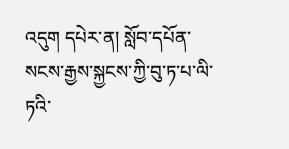འདུག དཔེར་ན། སློབ་དཔོན་སངས་རྒྱས་སྐྱངས་ཀྱི་བུ་ཏ་པ་ལི་ཏའི་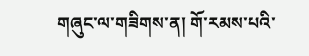གཞུང་ལ་གཟིགས་ན། གོ་རམས་པའི་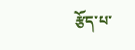རྩོད་པ་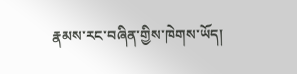རྣམས་རང་བཞིན་གྱིས་ཁེགས་ཡོད།